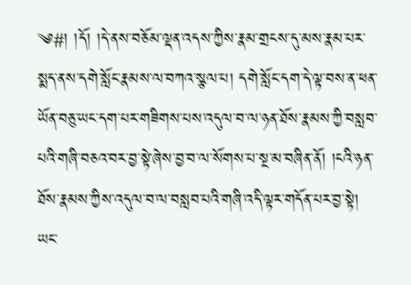༄#། །དོ། །དེ་ནས་བཅོམ་ལྡན་འདས་ཀྱིས་རྣམ་གྲངས་དུ་མས་རྣམ་པར་སྨད་ནས་དགེ་སློང་རྣམས་ལ་བཀའ་སྩལ་པ། དགེ་སློང་དག་དེ་ལྟ་བས་ན་ཕན་ཡོན་བཅུ་ཡང་དག་པར་གཟིགས་པས་འདུལ་བ་ལ་ཉན་ཐོས་རྣམས་ཀྱི་བསླབ་པའི་གཞི་བཅའ་བར་བྱ་སྟེ་ཞེས་བྱ་བ་ལ་སོགས་པ་སྔ་མ་བཞིན་ནོ། །ངའི་ཉན་ཐོས་རྣམས་ཀྱིས་འདུལ་བ་ལ་བསླབ་པའི་གཞི་འདི་ལྟར་གདོན་པར་བྱ་སྟེ། ཡང་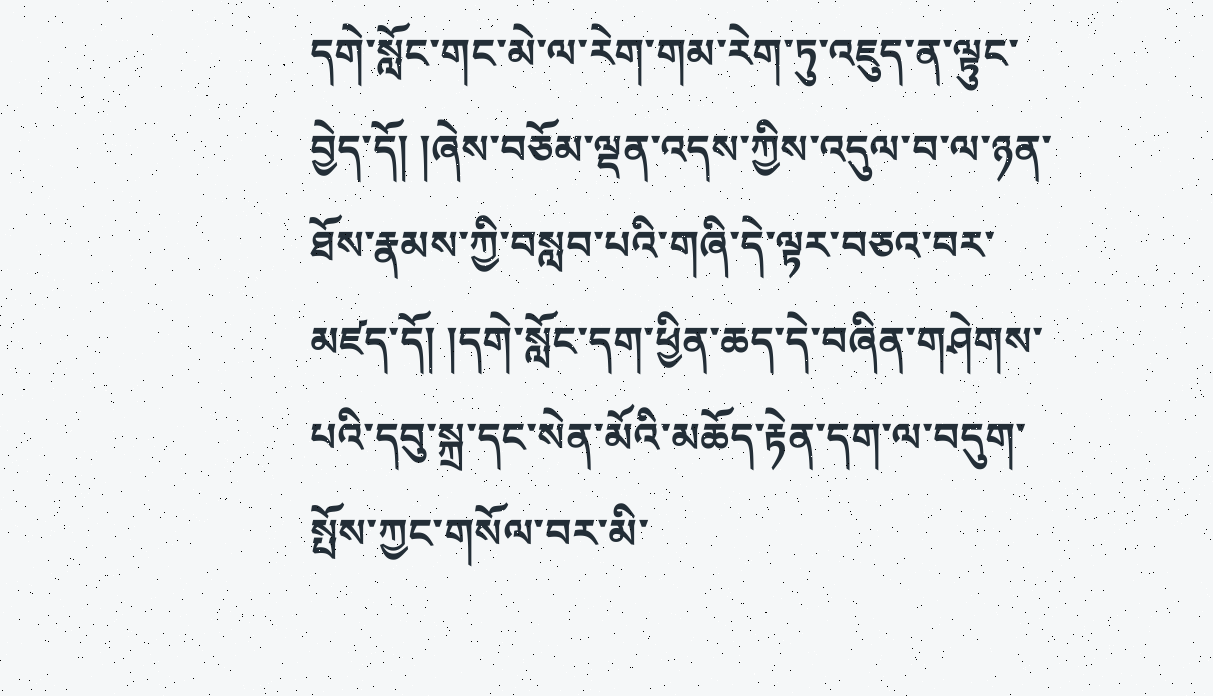དགེ་སློང་གང་མེ་ལ་རེག་གམ་རེག་ཏུ་འཇུད་ན་ལྟུང་བྱེད་དོ། །ཞེས་བཅོམ་ལྡན་འདས་ཀྱིས་འདུལ་བ་ལ་ཉན་ཐོས་རྣམས་ཀྱི་བསླབ་པའི་གཞི་དེ་ལྟར་བཅའ་བར་མཛད་དོ། །དགེ་སློང་དག་ཕྱིན་ཆད་དེ་བཞིན་གཤེགས་པའི་དབུ་སྐྲ་དང་སེན་མོའི་མཆོད་རྟེན་དག་ལ་བདུག་སྤོས་ཀྱང་གསོལ་བར་མི་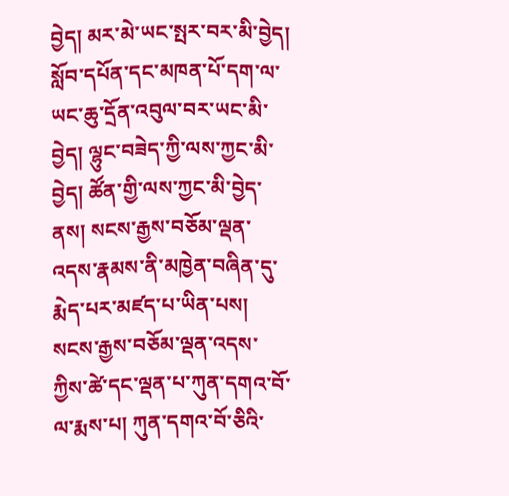བྱེད། མར་མེ་ཡང་སྤར་བར་མི་བྱེད། སློབ་དཔོན་དང་མཁན་པོ་དག་ལ་ཡང་ཆུ་དྲོན་འབུལ་བར་ཡང་མི་བྱེད། ལྷུང་བཟེད་ཀྱི་ལས་ཀྱང་མི་བྱེད། ཚོན་གྱི་ལས་ཀྱང་མི་བྱེད་ནས། སངས་རྒྱས་བཅོམ་ལྡན་འདས་རྣམས་ནི་མཁྱེན་བཞིན་དུ་རྨེད་པར་མཛད་པ་ཡིན་པས། སངས་རྒྱས་བཅོམ་ལྡན་འདས་ཀྱིས་ཚེ་དང་ལྡན་པ་ཀུན་དགའ་བོ་ལ་རྨས་པ། ཀུན་དགའ་བོ་ཅིའི་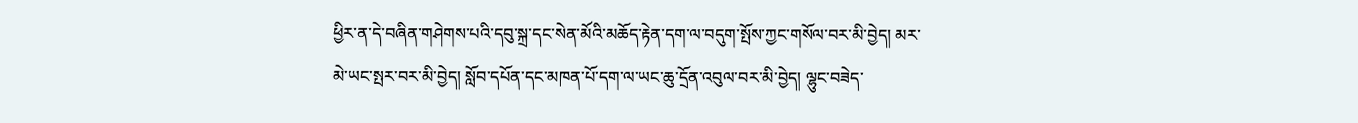ཕྱིར་ན་དེ་བཞིན་གཤེགས་པའི་དབུ་སྐྲ་དང་སེན་མོའི་མཆོད་རྟེན་དག་ལ་བདུག་སྤོས་ཀྱང་གསོལ་བར་མི་བྱེད། མར་མེ་ཡང་སྤར་བར་མི་བྱེད། སློབ་དཔོན་དང་མཁན་པོ་དག་ལ་ཡང་ཆུ་དྲོན་འབུལ་བར་མི་བྱེད། ལྷུང་བཟེད་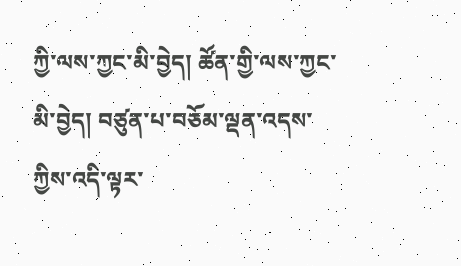ཀྱི་ལས་ཀྱང་མི་བྱེད། ཚོན་གྱི་ལས་ཀྱང་མི་བྱེད། བཙུན་པ་བཅོམ་ལྡན་འདས་ཀྱིས་འདི་ལྟར་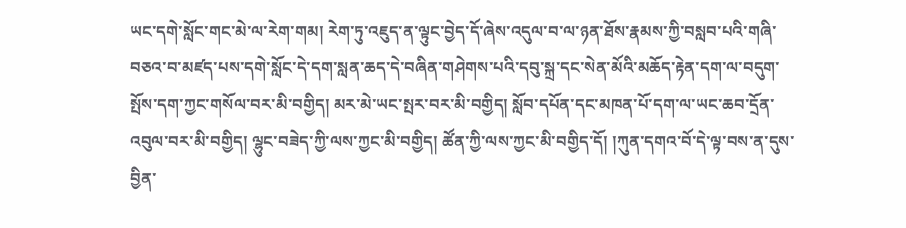ཡང་དགེ་སློང་གང་མེ་ལ་རེག་གམ། རེག་ཏུ་འཇུད་ན་ལྟུང་བྱེད་དོ་ཞེས་འདུལ་བ་ལ་ཉན་ཐོས་རྣམས་ཀྱི་བསླབ་པའི་གཞི་བཅའ་བ་མཛད་པས་དགེ་སློང་དེ་དག་སླན་ཆད་དེ་བཞིན་གཤེགས་པའི་དབུ་སྐྲ་དང་སེན་མོའི་མཆོད་རྟེན་དག་ལ་བདུག་སྤོས་དག་ཀྱང་གསོལ་བར་མི་བགྱིད། མར་མེ་ཡང་སྤར་བར་མི་བགྱིད། སློབ་དཔོན་དང་མཁན་པོ་དག་ལ་ཡང་ཆབ་དྲོན་འབུལ་བར་མི་བགྱིད། ལྷུང་བཟེད་ཀྱི་ལས་ཀྱང་མི་བགྱིད། ཚོན་ཀྱི་ལས་ཀྱང་མི་བགྱིད་དོ། །ཀུན་དགའ་བོ་དེ་ལྟ་བས་ན་དུས་བྱིན་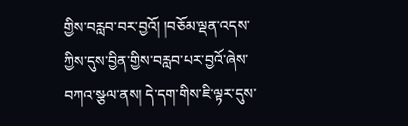གྱིས་བརླབ་བར་བྱའོ། །བཅོམ་ལྡན་འདས་ཀྱིས་དུས་བྱིན་གྱིས་བརླབ་པར་བྱའོ་ཞེས་བཀའ་སྩལ་ནས། དེ་དག་གིས་ཇི་ལྟར་དུས་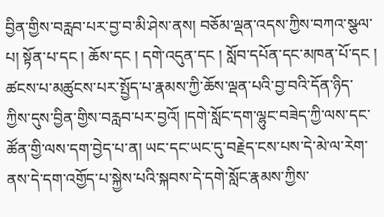བྱིན་གྱིས་བརླབ་པར་བྱ་བ་མི་ཤེས་ནས། བཅོམ་ལྡན་འདས་ཀྱིས་བཀའ་སྩལ་པ། སྟོན་པ་དང ། ཆོས་དང ། དགེ་འདུན་དང ། སློབ་དཔོན་དང་མཁན་པོ་དང ། ཚངས་པ་མཚུངས་པར་སྤྱོད་པ་རྣམས་ཀྱི་ཆོས་ལྡན་པའི་བྱ་བའི་དོན་ཉིད་ཀྱིས་དུས་བྱིན་གྱིས་བརླབ་པར་བྱའོ། །དགེ་སློང་དག་ལྷུང་བཟེད་ཀྱི་ལས་དང་ཚོན་གྱི་ལས་དག་བྱེད་པ་ན། ཡང་དང་ཡང་དུ་བརྗེད་ངས་པས་དེ་མེ་ལ་རེག་ནས་དེ་དག་འགྱོད་པ་སྐྱེས་པའི་སྐབས་དེ་དགེ་སློང་རྣམས་ཀྱིས་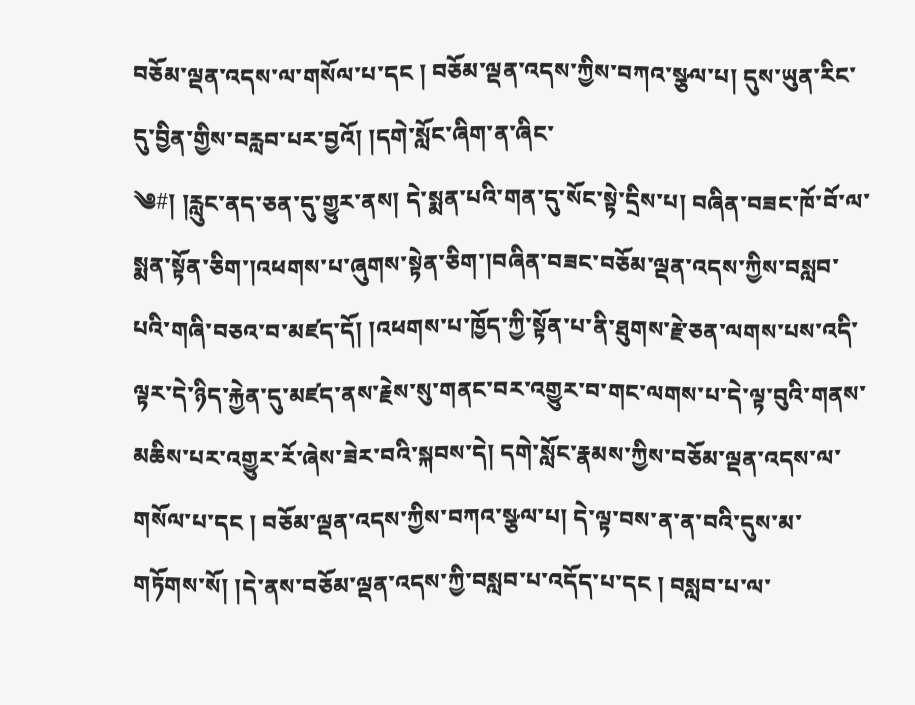བཅོམ་ལྡན་འདས་ལ་གསོལ་པ་དང ། བཅོམ་ལྡན་འདས་ཀྱིས་བཀའ་སྩལ་པ། དུས་ཡུན་རིང་དུ་བྱིན་གྱིས་བརླབ་པར་བྱའོ། །དགེ་སློང་ཞིག་ན་ཞིང་
༄#། །རླུང་ནད་ཅན་དུ་གྱུར་ནས། དེ་སྨན་པའི་གན་དུ་སོང་སྟེ་དྲིས་པ། བཞིན་བཟང་ཁོ་བོ་ལ་སྨན་སྟོན་ཅིག་།འཕགས་པ་ཞུགས་སྟེན་ཅིག་།བཞིན་བཟང་བཅོམ་ལྡན་འདས་ཀྱིས་བསླབ་པའི་གཞི་བཅའ་བ་མཛད་དོ། །འཕགས་པ་ཁྱོད་ཀྱི་སྟོན་པ་ནི་ཐུགས་རྗེ་ཅན་ལགས་པས་འདི་ལྟར་དེ་ཉིད་རྐྱེན་དུ་མཛད་ནས་རྗེས་སུ་གནང་བར་འགྱུར་བ་གང་ལགས་པ་དེ་ལྟ་བུའི་གནས་མཆིས་པར་འགྱུར་རོ་ཞེས་ཟེར་བའི་སྐབས་དེ། དགེ་སློང་རྣམས་ཀྱིས་བཅོམ་ལྡན་འདས་ལ་གསོལ་པ་དང ། བཅོམ་ལྡན་འདས་ཀྱིས་བཀའ་སྩལ་པ། དེ་ལྟ་བས་ན་ན་བའི་དུས་མ་གཏོགས་སོ། །དེ་ནས་བཅོམ་ལྡན་འདས་ཀྱི་བསླབ་པ་འདོད་པ་དང ། བསླབ་པ་ལ་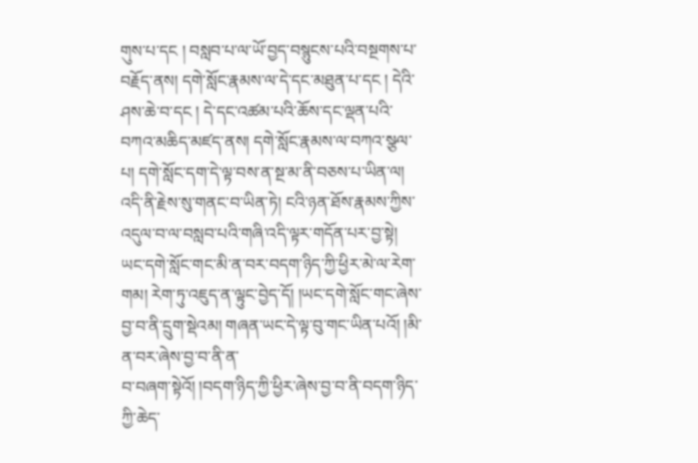གུས་པ་དང ། བསླབ་པ་ལ་ཡོ་བྱད་བསྙུངས་པའི་བསྔགས་པ་བརྗོད་ནས། དགེ་སློང་རྣམས་ལ་དེ་དང་མཐུན་པ་དང ། དེའི་ཤས་ཆེ་བ་དང ། དེ་དང་འཚམ་པའི་ཆོས་དང་ལྡན་པའི་བཀའ་མཆིད་མཛད་ནས། དགེ་སློང་རྣམས་ལ་བཀའ་སྩལ་པ། དགེ་སློང་དག་དེ་ལྟ་བས་ན་སྔ་མ་ནི་བཅས་པ་ཡིན་ལ། འདི་ནི་རྗེས་སུ་གནང་བ་ཡིན་ཏེ། ངའི་ཉན་ཐོས་རྣམས་ཀྱིས་འདུལ་བ་ལ་བསླབ་པའི་གཞི་འདི་ལྟར་གདོན་པར་བྱ་སྟེ། ཡང་དགེ་སློང་གང་མི་ན་བར་བདག་ཉིད་ཀྱི་ཕྱིར་མེ་ལ་རེག་གམ། རེག་ཏུ་འཇུད་ན་ལྟུང་བྱེད་དོ། །ཡང་དགེ་སློང་གང་ཞེས་བྱ་བ་ནི་དྲུག་སྡེའམ། གཞན་ཡང་དེ་ལྟ་བུ་གང་ཡིན་པའོ། །མི་ན་བར་ཞེས་བྱ་བ་ནི་ན་
བ་བཞག་སྟེའོ། །བདག་ཉིད་ཀྱི་ཕྱིར་ཞེས་བྱ་བ་ནི་བདག་ཉིད་ཀྱི་ཆེད་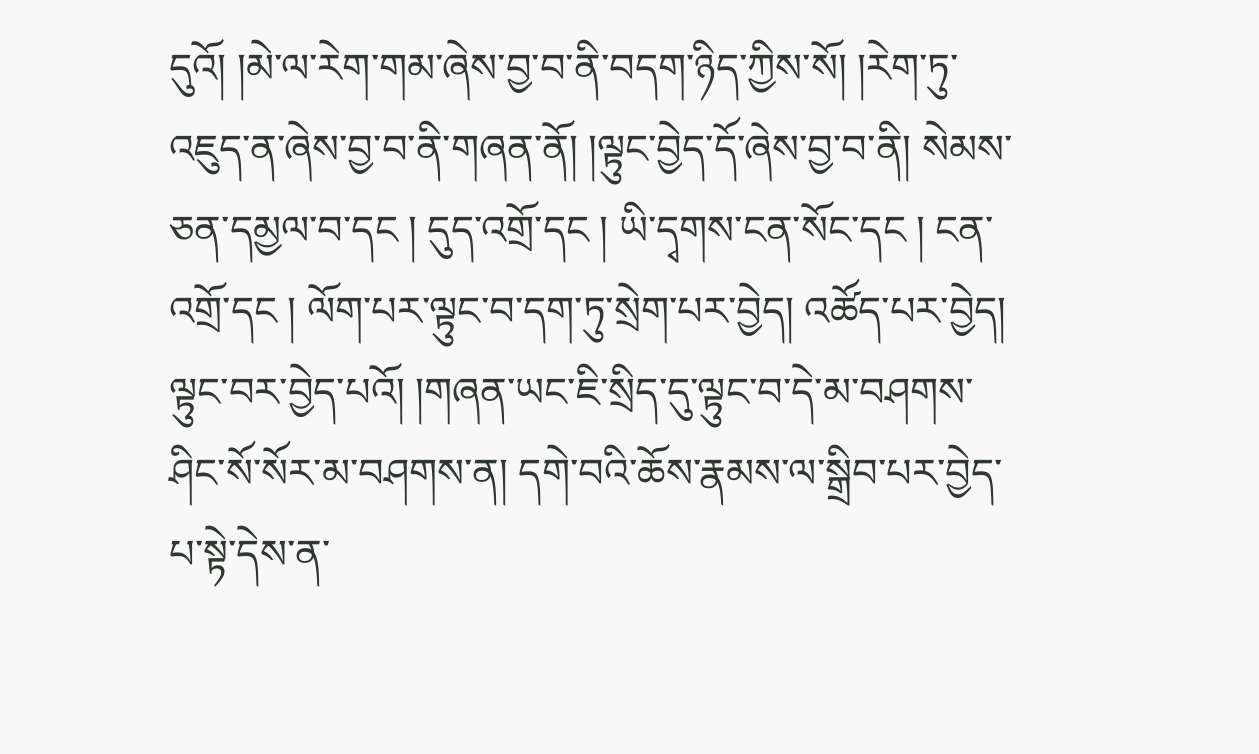དུའོ། །མེ་ལ་རེག་གམ་ཞེས་བྱ་བ་ནི་བདག་ཉིད་ཀྱིས་སོ། །རེག་ཏུ་འཇུད་ན་ཞེས་བྱ་བ་ནི་གཞན་ནོ། །ལྟུང་བྱེད་དོ་ཞེས་བྱ་བ་ནི། སེམས་ཅན་དམྱལ་བ་དང ། དུད་འགྲོ་དང ། ཡི་དྭགས་ངན་སོང་དང ། ངན་འགྲོ་དང ། ལོག་པར་ལྟུང་བ་དག་ཏུ་སྲེག་པར་བྱེད། འཚོད་པར་བྱེད། ལྟུང་བར་བྱེད་པའོ། །གཞན་ཡང་ཇི་སྲིད་དུ་ལྟུང་བ་དེ་མ་བཤགས་ཤིང་སོ་སོར་མ་བཤགས་ན། དགེ་བའི་ཆོས་རྣམས་ལ་སྒྲིབ་པར་བྱེད་པ་སྟེ་དེས་ན་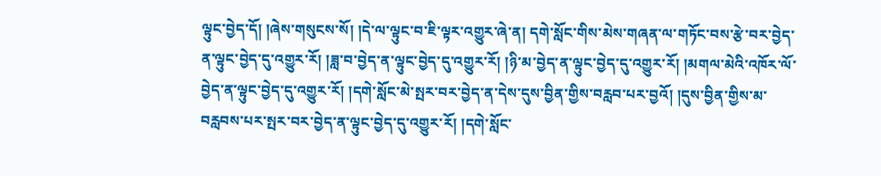ལྟུང་བྱེད་དོ། །ཞེས་གསུངས་སོ། །དེ་ལ་ལྟུང་བ་ཇི་ལྟར་འགྱུར་ཞེ་ན། དགེ་སློང་གིས་མེས་གཞན་ལ་གཏོང་བས་རྩེ་བར་བྱེད་ན་ལྟུང་བྱེད་དུ་འགྱུར་རོ། །ཟླ་བ་བྱེད་ན་ལྟུང་བྱེད་དུ་འགྱུར་རོ། །ཉི་མ་བྱེད་ན་ལྟུང་བྱེད་དུ་འགྱུར་རོ། །མགལ་མེའི་འཁོར་ལོ་བྱེད་ན་ལྟུང་བྱེད་དུ་འགྱུར་རོ། །དགེ་སློང་མེ་སྤར་བར་བྱེད་ན་དེས་དུས་བྱིན་གྱིས་བརླབ་པར་བྱའོ། །དུས་བྱིན་གྱིས་མ་བརླབས་པར་སྤར་བར་བྱེད་ན་ལྟུང་བྱེད་དུ་འགྱུར་རོ། །དགེ་སློང་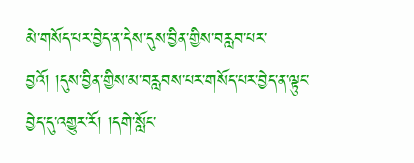མེ་གསོད་པར་བྱེད་ན་དེས་དུས་བྱིན་གྱིས་བརླབ་པར་བྱའོ། །དུས་བྱིན་གྱིས་མ་བརླབས་པར་གསོད་པར་བྱེད་ན་ལྟུང་བྱེད་དུ་འགྱུར་རོ། །དགེ་སློང་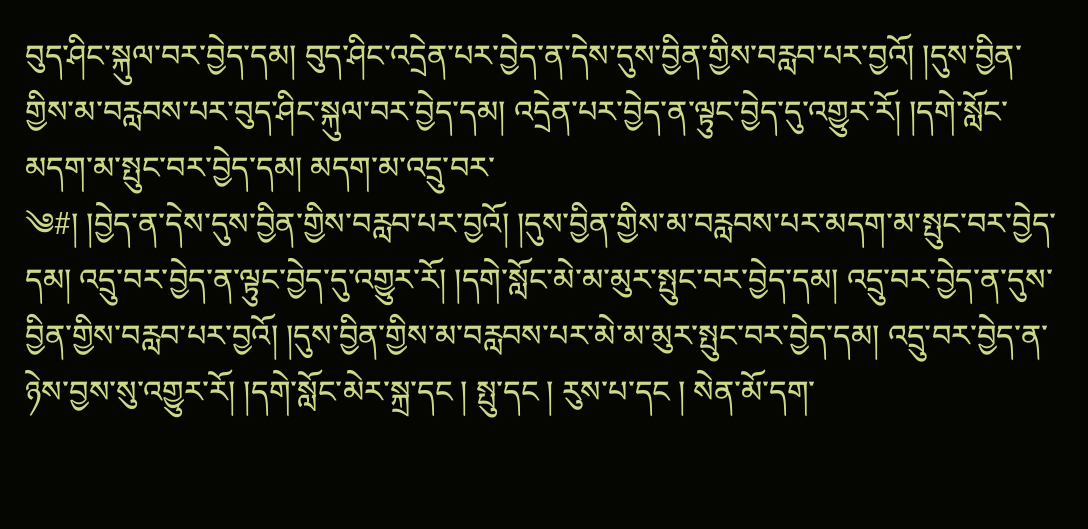བུད་ཤིང་སྐུལ་བར་བྱེད་དམ། བུད་ཤིང་འདྲེན་པར་བྱེད་ན་དེས་དུས་བྱིན་གྱིས་བརླབ་པར་བྱའོ། །དུས་བྱིན་གྱིས་མ་བརླབས་པར་བུད་ཤིང་སྐུལ་བར་བྱེད་དམ། འདྲེན་པར་བྱེད་ན་ལྟུང་བྱེད་དུ་འགྱུར་རོ། །དགེ་སློང་མདག་མ་སྤུང་བར་བྱེད་དམ། མདག་མ་འདྲུ་བར་
༄#། །བྱེད་ན་དེས་དུས་བྱིན་གྱིས་བརླབ་པར་བྱའོ། །དུས་བྱིན་གྱིས་མ་བརླབས་པར་མདག་མ་སྤུང་བར་བྱེད་དམ། འདྲུ་བར་བྱེད་ན་ལྟུང་བྱེད་དུ་འགྱུར་རོ། །དགེ་སློང་མེ་མ་མུར་སྤུང་བར་བྱེད་དམ། འདྲུ་བར་བྱེད་ན་དུས་བྱིན་གྱིས་བརླབ་པར་བྱའོ། །དུས་བྱིན་གྱིས་མ་བརླབས་པར་མེ་མ་མུར་སྤུང་བར་བྱེད་དམ། འདྲུ་བར་བྱེད་ན་ཉེས་བྱས་སུ་འགྱུར་རོ། །དགེ་སློང་མེར་སྐྲ་དང ། སྤུ་དང ། རུས་པ་དང ། སེན་མོ་དག་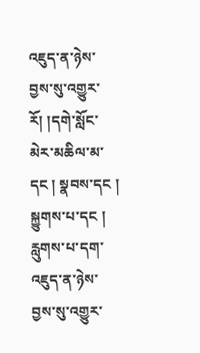འཇུད་ན་ཉེས་བྱས་སུ་འགྱུར་རོ། །དགེ་སློང་མེར་མཆིལ་མ་དང ། སྣབས་དང ། སྐྱུགས་པ་དང ། རླུགས་པ་དག་འཇུད་ན་ཉེས་བྱས་སུ་འགྱུར་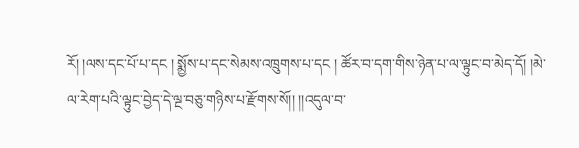རོ། །ལས་དང་པོ་པ་དང ། སྨྱོས་པ་དང་སེམས་འཁྲུགས་པ་དང ། ཚོར་བ་དག་གིས་ཉེན་པ་ལ་ལྟུང་བ་མེད་དོ། །མེ་ལ་རེག་པའི་ལྟུང་བྱེད་དེ་ལྔ་བཅུ་གཉིས་པ་རྫོགས་སོ།། །།འདུལ་བ་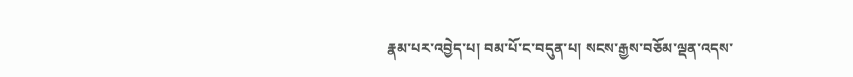རྣམ་པར་འབྱེད་པ། བམ་པོ་ང་བདུན་པ། སངས་རྒྱས་བཅོམ་ལྡན་འདས་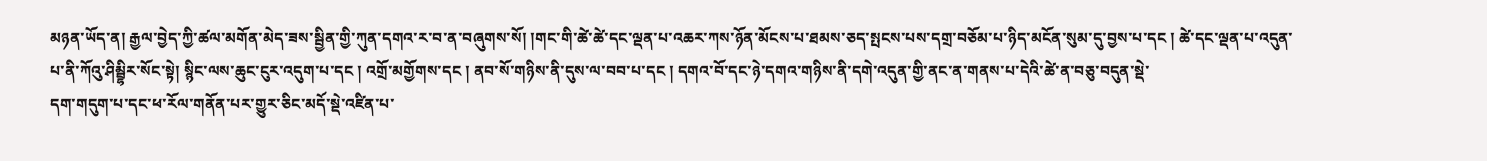མཉན་ཡོད་ན། རྒྱལ་བྱེད་ཀྱི་ཚལ་མགོན་མེད་ཟས་སྦྱིན་གྱི་ཀུན་དགའ་ར་བ་ན་བཞུགས་སོ། །གང་གི་ཚེ་ཚེ་དང་ལྡན་པ་འཆར་ཀས་ཉོན་མོངས་པ་ཐམས་ཅད་སྤངས་པས་དགྲ་བཅོམ་པ་ཉིད་མངོན་སུམ་དུ་བྱས་པ་དང ། ཚེ་དང་ལྡན་པ་འདུན་པ་ནི་ཀོའུ་ཤིམྦྷིར་སོང་སྟེ། སྙིང་ལས་ཆུང་ངུར་འདུག་པ་དང ། འགྲོ་མགྱོགས་དང ། ནབ་སོ་གཉིས་ནི་དུས་ལ་བབ་པ་དང ། དགའ་བོ་དང་ཉེ་དགའ་གཉིས་ནི་དགེ་འདུན་གྱི་ནང་ན་གནས་པ་དེའི་ཚེ་ན་བཅུ་བདུན་སྡེ་
དག་གདུག་པ་དང་ཕ་རོལ་གནོན་པར་གྱུར་ཅིང་མདོ་སྡེ་འཛིན་པ་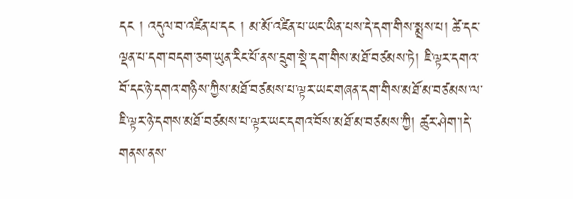དང ། འདུལ་བ་འཛིན་པ་དང ། མ་མོ་འཛིན་པ་ཡང་ཡིན་པས་དེ་དག་གིས་སྨྲས་པ། ཚེ་དང་ལྡན་པ་དག་བདག་ཅག་ཡུན་རིང་པོ་ནས་དྲུག་སྡེ་དག་གིས་མཐོ་བཙམས་ཏེ། ཇི་ལྟར་དགའ་བོ་དང་ཉེ་དགའ་གཉིས་ཀྱིས་མཐོ་བཙམས་པ་ལྟར་ཡང་གཞན་དག་གིས་མཐོ་མ་བཙམས་ལ་ཇི་ལྟར་ཉེ་དགས་མཐོ་བཙམས་པ་ལྟར་ཡང་དགའ་བོས་མཐོ་མ་བཙམས་ཀྱི། ཚུར་ཤེག་།དེ་གནས་ནས་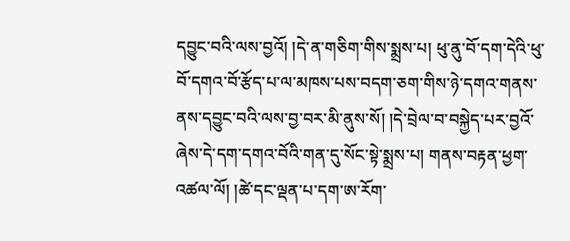དབྱུང་བའི་ལས་བྱའོ། །དེ་ན་གཅིག་གིས་སྨྲས་པ། ཕུ་ནུ་བོ་དག་དེའི་ཕུ་བོ་དགའ་བོ་རྩོད་པ་ལ་མཁས་པས་བདག་ཅག་གིས་ཉེ་དགའ་གནས་ནས་དབྱུང་བའི་ལས་བྱ་བར་མི་ནུས་སོ། །དེ་བྲེལ་བ་བསྐྱེད་པར་བྱའོ་ཞེས་དེ་དག་དགའ་བོའི་གན་དུ་སོང་སྟེ་སྨྲས་པ། གནས་བརྟན་ཕྱག་འཚལ་ལོ། །ཚེ་དང་ལྡན་པ་དག་ཨ་རོག་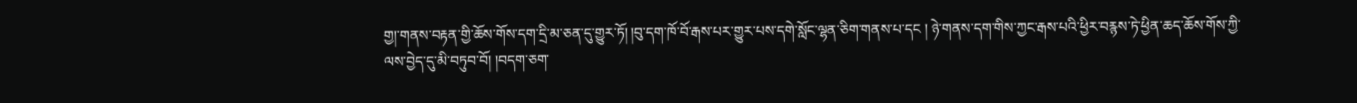གྱ།་གནས་བརྟན་གྱི་ཆོས་གོས་དག་དྲི་མ་ཅན་དུ་གྱུར་ཏོ། །བུ་དག་ཁོ་བོ་རྒས་པར་གྱུར་པས་དགེ་སློང་ལྷན་ཅིག་གནས་པ་དང ། ཉེ་གནས་དག་གིས་ཀྱང་རྒས་པའི་ཕྱིར་བརྙས་ཏེ་ཕྱིན་ཆད་ཆོས་གོས་ཀྱི་ལས་བྱེད་དུ་མི་བཏུབ་བོ། །བདག་ཅག་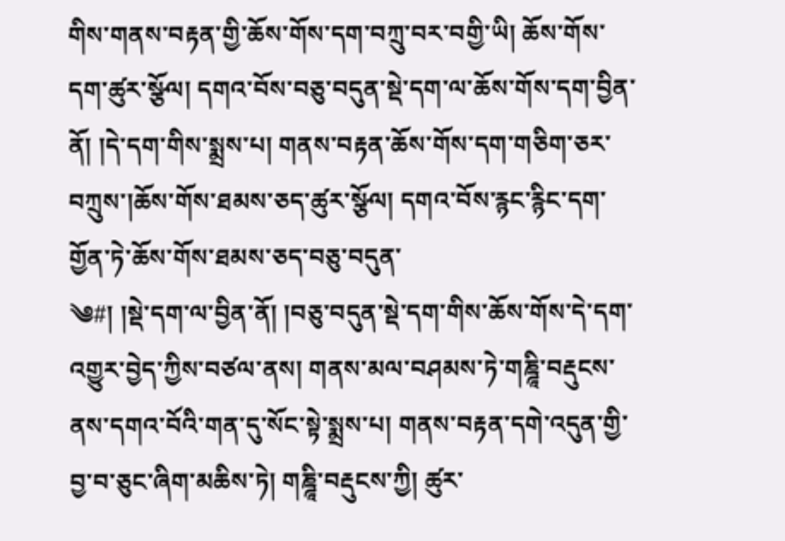གིས་གནས་བརྟན་གྱི་ཆོས་གོས་དག་བཀྲུ་བར་བགྱི་ཡི། ཆོས་གོས་དག་ཚུར་སྩོལ། དགའ་བོས་བཅུ་བདུན་སྡེ་དག་ལ་ཆོས་གོས་དག་བྱིན་ནོ། །དེ་དག་གིས་སྨྲས་པ། གནས་བརྟན་ཆོས་གོས་དག་གཅིག་ཅར་བཀྲུས་།ཆོས་གོས་ཐམས་ཅད་ཚུར་སྩོལ། དགའ་བོས་རྙང་རྙིང་དག་གྱོན་ཏེ་ཆོས་གོས་ཐམས་ཅད་བཅུ་བདུན་
༄#། །སྡེ་དག་ལ་བྱིན་ནོ། །བཅུ་བདུན་སྡེ་དག་གིས་ཆོས་གོས་དེ་དག་འགྱུར་བྱེད་ཀྱིས་བཙལ་ནས། གནས་མལ་བཤམས་ཏེ་གཎྜཱི་བརྡུངས་ནས་དགའ་བོའི་གན་དུ་སོང་སྟེ་སྨྲས་པ། གནས་བརྟན་དགེ་འདུན་གྱི་བྱ་བ་ཅུང་ཞིག་མཆིས་ཏེ། གཎྜཱི་བརྡུངས་ཀྱི། ཚུར་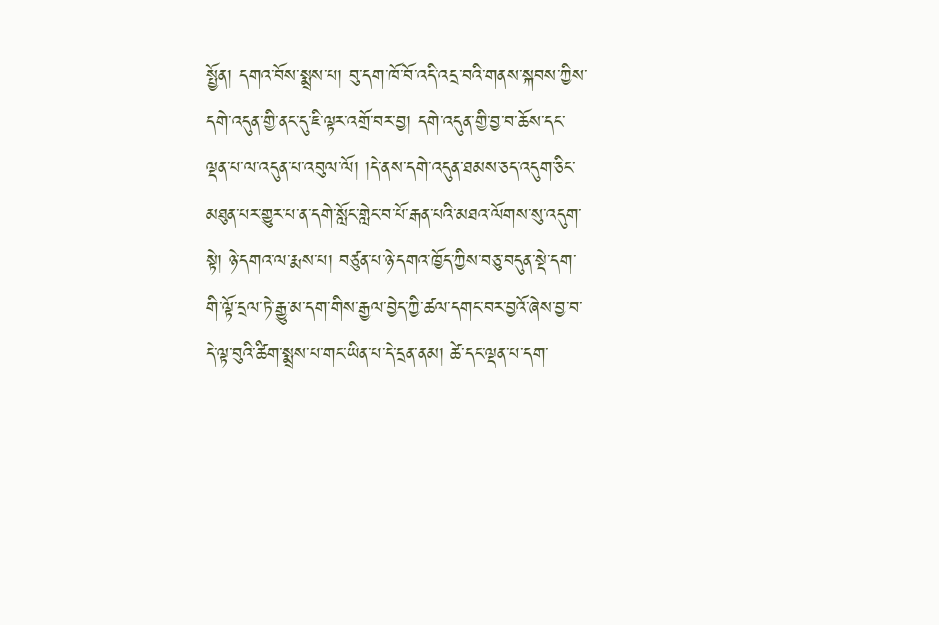སྤྱོན། དགའ་བོས་སྨྲས་པ། བུ་དག་ཁོ་བོ་འདི་འདྲ་བའི་གནས་སྐབས་ཀྱིས་དགེ་འདུན་གྱི་ནང་དུ་ཇི་ལྟར་འགྲོ་བར་བྱ། དགེ་འདུན་གྱི་བྱ་བ་ཆོས་དང་ལྡན་པ་ལ་འདུན་པ་འབུལ་ལོ། །དེ་ནས་དགེ་འདུན་ཐམས་ཅད་འདུག་ཅིང་མཐུན་པར་གྱུར་པ་ན་དགེ་སློང་གླེང་བ་པོ་རྒན་པའི་མཐའ་ལོགས་སུ་འདུག་སྟེ། ཉེ་དགའ་ལ་རྨས་པ། བཙུན་པ་ཉེ་དགའ་ཁྱོད་ཀྱིས་བཅུ་བདུན་སྡེ་དག་གི་ལྟོ་དྲལ་ཏེ་རྒྱུ་མ་དག་གིས་རྒྱལ་བྱེད་ཀྱི་ཚལ་དགང་བར་བྱའོ་ཞེས་བྱ་བ་དེ་ལྟ་བུའི་ཚིག་སྨྲས་པ་གང་ཡིན་པ་དེ་དྲན་ནམ། ཚེ་དང་ལྡན་པ་དག་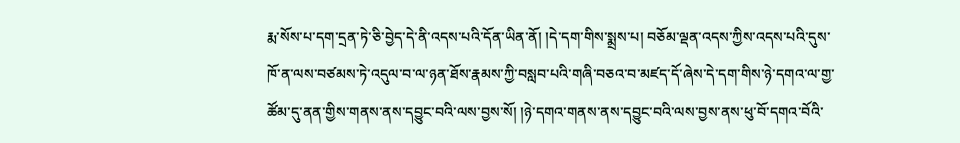རྨ་སོས་པ་དག་དྲན་ཏེ་ཅི་བྱེད་དེ་ནི་འདས་པའི་དོན་ཡིན་ནོ། །དེ་དག་གིས་སྨྲས་པ། བཅོམ་ལྡན་འདས་ཀྱིས་འདས་པའི་དུས་ཁོ་ན་ལས་བཙམས་ཏེ་འདུལ་བ་ལ་ཉན་ཐོས་རྣམས་ཀྱི་བསླབ་པའི་གཞི་བཅའ་བ་མཛད་དོ་ཞེས་དེ་དག་གིས་ཉེ་དགའ་ལ་གྱ་ཚོམ་དུ་ནན་གྱིས་གནས་ནས་དབྱུང་བའི་ལས་བྱས་སོ། །ཉེ་དགའ་གནས་ནས་དབྱུང་བའི་ལས་བྱས་ནས་ཕུ་བོ་དགའ་བོའི་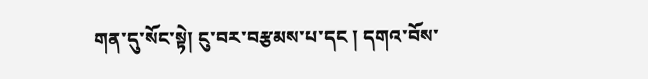གན་དུ་སོང་སྟེ། ངུ་བར་བརྩམས་པ་དང ། དགའ་བོས་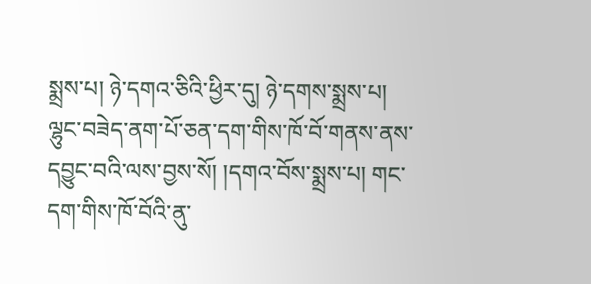སྨྲས་པ། ཉེ་དགའ་ཅིའི་ཕྱིར་དུ། ཉེ་དགས་སྨྲས་པ།
ལྷུང་བཟེད་ནག་པོ་ཅན་དག་གིས་ཁོ་བོ་གནས་ནས་དབྱུང་བའི་ལས་བྱས་སོ། །དགའ་བོས་སྨྲས་པ། གང་དག་གིས་ཁོ་བོའི་ནུ་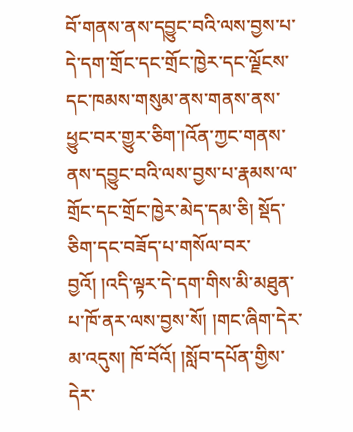བོ་གནས་ནས་དབྱུང་བའི་ལས་བྱས་པ་དེ་དག་གྲོང་དང་གྲོང་ཁྱེར་དང་ལྗོངས་དང་ཁམས་གསུམ་ནས་གནས་ནས་ཕྱུང་བར་གྱུར་ཅིག་།འོན་ཀྱང་གནས་ནས་དབྱུང་བའི་ལས་བྱས་པ་རྣམས་ལ་གྲོང་དང་གྲོང་ཁྱེར་མེད་དམ་ཅི། སྡོད་ཅིག་དང་བཟོད་པ་གསོལ་བར་བྱའོ། །འདི་ལྟར་དེ་དག་གིས་མི་མཐུན་པ་ཁོ་ནར་ལས་བྱས་སོ། །གང་ཞིག་དེར་མ་འདུས། ཁོ་བོའོ། །སློབ་དཔོན་གྱིས་དེར་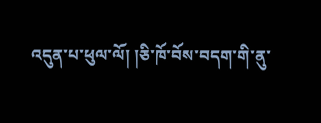འདུན་པ་ཕུལ་ལོ། །ཅི་ཁོ་བོས་བདག་གི་ནུ་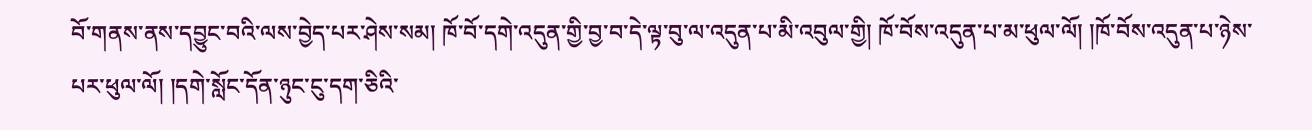བོ་གནས་ནས་དབྱུང་བའི་ལས་བྱེད་པར་ཤེས་སམ། ཁོ་བོ་དགེ་འདུན་གྱི་བྱ་བ་དེ་ལྟ་བུ་ལ་འདུན་པ་མི་འབུལ་གྱི། ཁོ་བོས་འདུན་པ་མ་ཕུལ་ལོ། །ཁོ་བོས་འདུན་པ་ཉེས་པར་ཕུལ་ལོ། །དགེ་སློང་དོན་ཉུང་ངུ་དག་ཅིའི་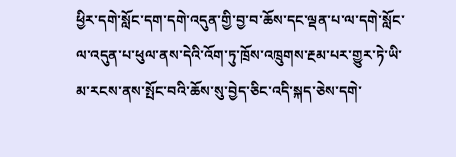ཕྱིར་དགེ་སློང་དག་དགེ་འདུན་གྱི་བྱ་བ་ཆོས་དང་ལྡན་པ་ལ་དགེ་སློང་ལ་འདུན་པ་ཕུལ་ནས་དེའི་འོག་ཏུ་ཁྲོས་འཁྲུགས་རྔམ་པར་གྱུར་ཏེ་ཡི་མ་རངས་ནས་སྤོང་བའི་ཆོས་སུ་བྱེད་ཅིང་འདི་སྐད་ཅེས་དགེ་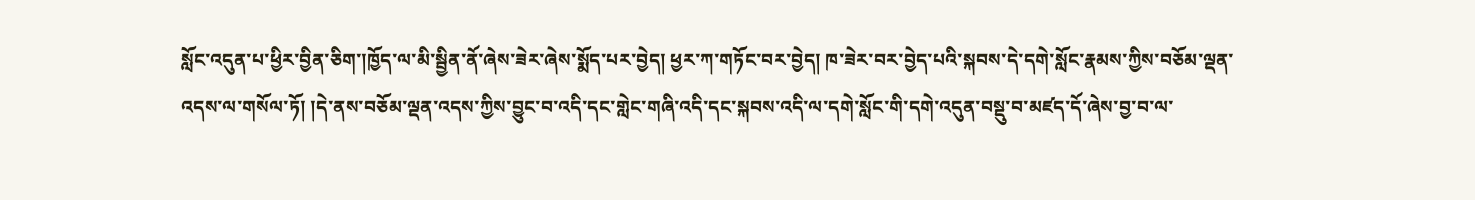སློང་འདུན་པ་ཕྱིར་བྱིན་ཅིག་།ཁྱོད་ལ་མི་སྦྱིན་ནོ་ཞེས་ཟེར་ཞེས་སྨོད་པར་བྱེད། ཕྱར་ཀ་གཏོང་བར་བྱེད། ཁ་ཟེར་བར་བྱེད་པའི་སྐབས་དེ་དགེ་སློང་རྣམས་ཀྱིས་བཅོམ་ལྡན་འདས་ལ་གསོལ་ཏོ། །དེ་ནས་བཅོམ་ལྡན་འདས་ཀྱིས་བྱུང་བ་འདི་དང་གླེང་གཞི་འདི་དང་སྐབས་འདི་ལ་དགེ་སློང་གི་དགེ་འདུན་བསྡུ་བ་མཛད་དོ་ཞེས་བྱ་བ་ལ་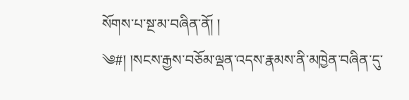སོགས་པ་སྔ་མ་བཞིན་ནོ། །
༄#། །སངས་རྒྱས་བཅོམ་ལྡན་འདས་རྣམས་ནི་མཁྱེན་བཞིན་དུ་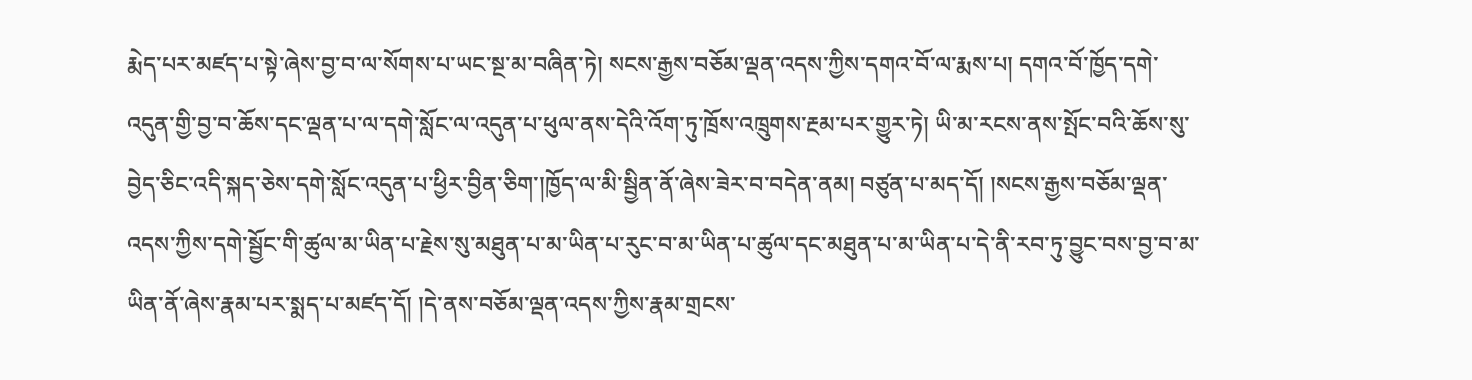རྨེད་པར་མཛད་པ་སྟེ་ཞེས་བྱ་བ་ལ་སོགས་པ་ཡང་སྔ་མ་བཞིན་ཏེ། སངས་རྒྱས་བཅོམ་ལྡན་འདས་ཀྱིས་དགའ་བོ་ལ་རྨས་པ། དགའ་བོ་ཁྱོད་དགེ་འདུན་གྱི་བྱ་བ་ཆོས་དང་ལྡན་པ་ལ་དགེ་སློང་ལ་འདུན་པ་ཕུལ་ནས་དེའི་འོག་ཏུ་ཁྲོས་འཁྲུགས་རྔམ་པར་གྱུར་ཏེ། ཡི་མ་རངས་ནས་སྤོང་བའི་ཆོས་སུ་བྱེད་ཅིང་འདི་སྐད་ཅེས་དགེ་སློང་འདུན་པ་ཕྱིར་བྱིན་ཅིག་།ཁྱོད་ལ་མི་སྦྱིན་ནོ་ཞེས་ཟེར་བ་བདེན་ནམ། བཙུན་པ་མད་དོ། །སངས་རྒྱས་བཅོམ་ལྡན་འདས་ཀྱིས་དགེ་སྦྱོང་གི་ཚུལ་མ་ཡིན་པ་རྗེས་སུ་མཐུན་པ་མ་ཡིན་པ་རུང་བ་མ་ཡིན་པ་ཚུལ་དང་མཐུན་པ་མ་ཡིན་པ་དེ་ནི་རབ་ཏུ་བྱུང་བས་བྱ་བ་མ་ཡིན་ནོ་ཞེས་རྣམ་པར་སྨད་པ་མཛད་དོ། །དེ་ནས་བཅོམ་ལྡན་འདས་ཀྱིས་རྣམ་གྲངས་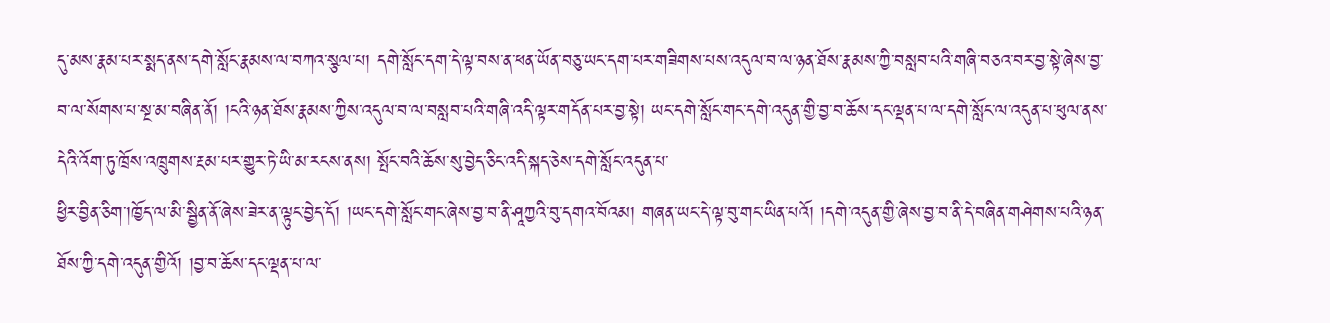དུ་མས་རྣམ་པར་སྨད་ནས་དགེ་སློང་རྣམས་ལ་བཀའ་སྩལ་པ། དགེ་སློང་དག་དེ་ལྟ་བས་ན་ཕན་ཡོན་བཅུ་ཡང་དག་པར་གཟིགས་པས་འདུལ་བ་ལ་ཉན་ཐོས་རྣམས་ཀྱི་བསླབ་པའི་གཞི་བཅའ་བར་བྱ་སྟེ་ཞེས་བྱ་བ་ལ་སོགས་པ་སྔ་མ་བཞིན་ནོ། །ངའི་ཉན་ཐོས་རྣམས་ཀྱིས་འདུལ་བ་ལ་བསླབ་པའི་གཞི་འདི་ལྟར་གདོན་པར་བྱ་སྟེ། ཡང་དགེ་སློང་གང་དགེ་འདུན་གྱི་བྱ་བ་ཆོས་དང་ལྡན་པ་ལ་དགེ་སློང་ལ་འདུན་པ་ཕུལ་ནས་དེའི་འོག་ཏུ་ཁྲོས་འཁྲུགས་རྔམ་པར་གྱུར་ཏེ་ཡི་མ་རངས་ནས། སྤོང་བའི་ཆོས་སུ་བྱེད་ཅིང་འདི་སྐད་ཅེས་དགེ་སློང་འདུན་པ་
ཕྱིར་བྱིན་ཅིག་།ཁྱོད་ལ་མི་སྦྱིན་ནོ་ཞེས་ཟེར་ན་ལྟུང་བྱེད་དོ། །ཡང་དགེ་སློང་གང་ཞེས་བྱ་བ་ནི་ཤཱཀྱའི་བུ་དགའ་བོའམ། གཞན་ཡང་དེ་ལྟ་བུ་གང་ཡིན་པའོ། །དགེ་འདུན་གྱི་ཞེས་བྱ་བ་ནི་དེ་བཞིན་གཤེགས་པའི་ཉན་ཐོས་ཀྱི་དགེ་འདུན་གྱིའོ། །བྱ་བ་ཆོས་དང་ལྡན་པ་ལ་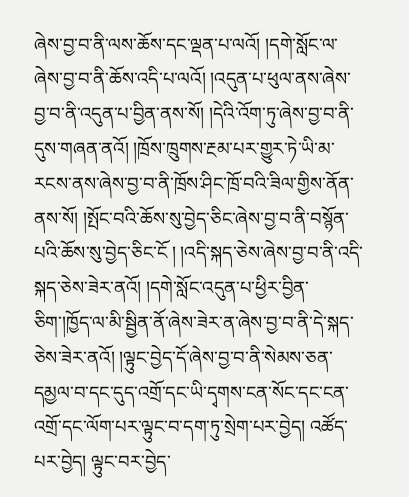ཞེས་བྱ་བ་ནི་ལས་ཆོས་དང་ལྡན་པ་ལའོ། །དགེ་སློང་ལ་ཞེས་བྱ་བ་ནི་ཆོས་འདི་པ་ལའོ། །འདུན་པ་ཕུལ་ནས་ཞེས་བྱ་བ་ནི་འདུན་པ་བྱིན་ནས་སོ། །དེའི་འོག་ཏུ་ཞེས་བྱ་བ་ནི་དུས་གཞན་ནའོ། །ཁྲོས་ཁྲུགས་རྔམ་པར་གྱུར་ཏེ་ཡི་མ་རངས་ནས་ཞེས་བྱ་བ་ནི་ཁྲོས་ཤིང་ཁྲོ་བའི་ཟིལ་གྱིས་ནོན་ནས་སོ། །སྤོང་བའི་ཆོས་སུ་བྱེད་ཅིང་ཞེས་བྱ་བ་ནི་བསྙོན་པའི་ཆོས་སུ་བྱེད་ཅིང་ངོ ། །འདི་སྐད་ཅེས་ཞེས་བྱ་བ་ནི་འདི་སྐད་ཅེས་ཟེར་ནའོ། །དགེ་སློང་འདུན་པ་ཕྱིར་བྱིན་ཅིག་།ཁྱོད་ལ་མི་སྦྱིན་ནོ་ཞེས་ཟེར་ན་ཞེས་བྱ་བ་ནི་དེ་སྐད་ཅེས་ཟེར་ནའོ། །ལྟུང་བྱེད་དོ་ཞེས་བྱ་བ་ནི་སེམས་ཅན་དམྱལ་བ་དང་དུད་འགྲོ་དང་ཡི་དྭགས་ངན་སོང་དང་ངན་འགྲོ་དང་ལོག་པར་ལྟུང་བ་དག་ཏུ་སྲེག་པར་བྱེད། འཚོད་པར་བྱེད། ལྟུང་བར་བྱེད་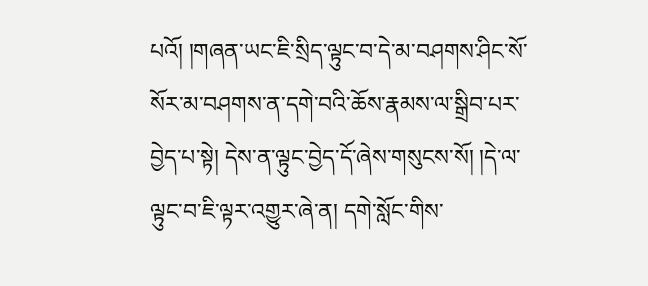པའོ། །གཞན་ཡང་ཇི་སྲིད་ལྟུང་བ་དེ་མ་བཤགས་ཤིང་སོ་སོར་མ་བཤགས་ན་དགེ་བའི་ཆོས་རྣམས་ལ་སྒྲིབ་པར་བྱེད་པ་སྟེ། དེས་ན་ལྟུང་བྱེད་དོ་ཞེས་གསུངས་སོ། །དེ་ལ་ལྟུང་བ་ཇི་ལྟར་འགྱུར་ཞེ་ན། དགེ་སློང་གིས་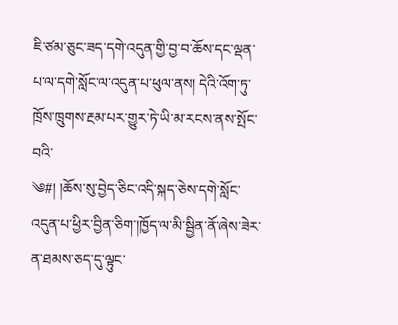ཇི་ཙམ་ཅུང་ཟད་དགེ་འདུན་གྱི་བྱ་བ་ཆོས་དང་ལྡན་པ་ལ་དགེ་སློང་ལ་འདུན་པ་ཕུལ་ནས། དེའི་འོག་ཏུ་ཁྲོས་ཁྲུགས་རྔམ་པར་གྱུར་ཏེ་ཡི་མ་རངས་ནས་སྤོང་བའི་
༄#། །ཆོས་སུ་བྱེད་ཅིང་འདི་སྐད་ཅེས་དགེ་སློང་འདུན་པ་ཕྱིར་བྱིན་ཅིག་།ཁྱོད་ལ་མི་སྦྱིན་ནོ་ཞེས་ཟེར་ན་ཐམས་ཅད་དུ་ལྟུང་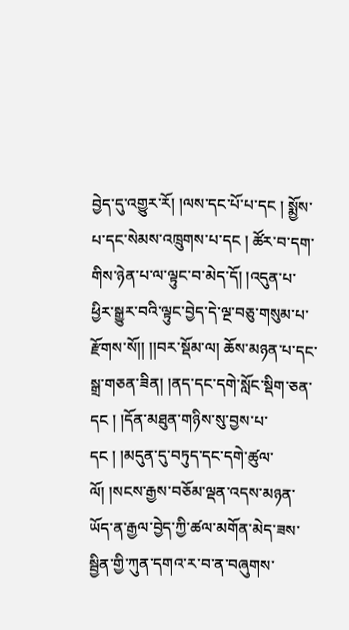བྱེད་དུ་འགྱུར་རོ། །ལས་དང་པོ་པ་དང ། སྨྱོས་པ་དང་སེམས་འཁྲུགས་པ་དང ། ཚོར་བ་དག་གིས་ཉེན་པ་ལ་ལྟུང་བ་མེད་དོ། །འདུན་པ་ཕྱིར་སྒྱུར་བའི་ལྟུང་བྱེད་དེ་ལྔ་བཅུ་གསུམ་པ་རྫོགས་སོ།། །།བར་སྡོམ་ལ། ཆོས་མཉན་པ་དང་སྒྲ་གཅན་ཟིན། །ནད་དང་དགེ་སློང་སྡིག་ཅན་དང ། །དོན་མཐུན་གཉིས་སུ་བྱས་པ་དང ། །མདུན་དུ་བཏུད་དང་དགེ་ཚུལ་ལོ། །སངས་རྒྱས་བཅོམ་ལྡན་འདས་མཉན་ཡོད་ན་རྒྱལ་བྱེད་ཀྱི་ཚལ་མགོན་མེད་ཟས་སྦྱིན་གྱི་ཀུན་དགའ་ར་བ་ན་བཞུགས་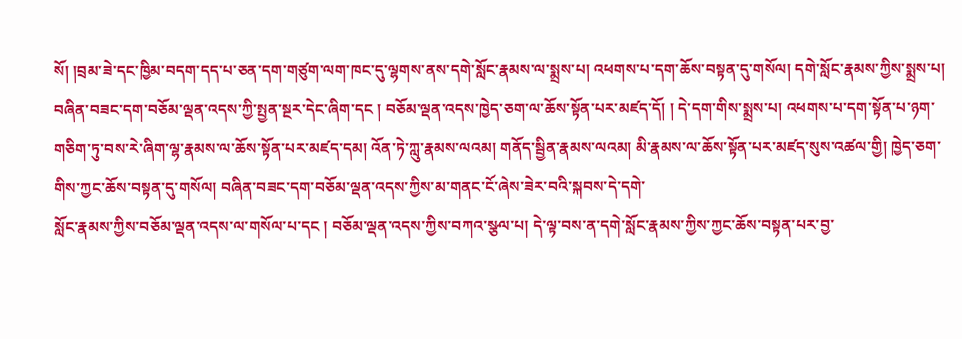སོ། །བྲམ་ཟེ་དང་ཁྱིམ་བདག་དད་པ་ཅན་དག་གཙུག་ལག་ཁང་དུ་ལྷགས་ནས་དགེ་སློང་རྣམས་ལ་སྨྲས་པ། འཕགས་པ་དག་ཆོས་བསྟན་དུ་གསོལ། དགེ་སློང་རྣམས་ཀྱིས་སྨྲས་པ། བཞིན་བཟང་དག་བཅོམ་ལྡན་འདས་ཀྱི་སྤྱན་སྔར་དེང་ཞིག་དང ། བཅོམ་ལྡན་འདས་ཁྱེད་ཅག་ལ་ཆོས་སྟོན་པར་མཛད་དོ། ། དེ་དག་གིས་སྨྲས་པ། འཕགས་པ་དག་སྟོན་པ་ཉག་གཅིག་ཏུ་བས་རེ་ཞིག་ལྷ་རྣམས་ལ་ཆོས་སྟོན་པར་མཛད་དམ། འོན་ཏེ་ཀླུ་རྣམས་ལའམ། གནོད་སྦྱིན་རྣམས་ལའམ། མི་རྣམས་ལ་ཆོས་སྟོན་པར་མཛད་སུས་འཚལ་གྱི། ཁྱེད་ཅག་གིས་ཀྱང་ཆོས་བསྟན་དུ་གསོལ། བཞིན་བཟང་དག་བཅོམ་ལྡན་འདས་ཀྱིས་མ་གནང་ངོ་ཞེས་ཟེར་བའི་སྐབས་དེ་དགེ་
སློང་རྣམས་ཀྱིས་བཅོམ་ལྡན་འདས་ལ་གསོལ་པ་དང ། བཅོམ་ལྡན་འདས་ཀྱིས་བཀའ་སྩལ་པ། དེ་ལྟ་བས་ན་དགེ་སློང་རྣམས་ཀྱིས་ཀྱང་ཆོས་བསྟན་པར་བྱ་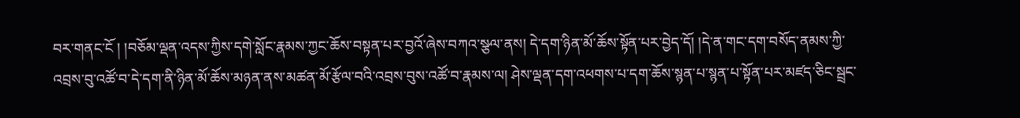བར་གནང་ངོ ། །བཅོམ་ལྡན་འདས་ཀྱིས་དགེ་སློང་རྣམས་ཀྱང་ཆོས་བསྟན་པར་བྱའོ་ཞེས་བཀའ་སྩལ་ནས། དེ་དག་ཉིན་མོ་ཆོས་སྟོན་པར་བྱེད་དོ། །དེ་ན་གང་དག་བསོད་ནམས་ཀྱི་འབྲས་བུ་འཚོ་བ་དེ་དག་ནི་ཉིན་མོ་ཆོས་མཉན་ནས་མཚན་མོ་རྩོལ་བའི་འབྲས་བུས་འཚོ་བ་རྣམས་ལ། ཤེས་ལྡན་དག་འཕགས་པ་དག་ཆོས་སྙན་པ་སྙན་པ་སྟོན་པར་མཛད་ཅིང་སྦྲང་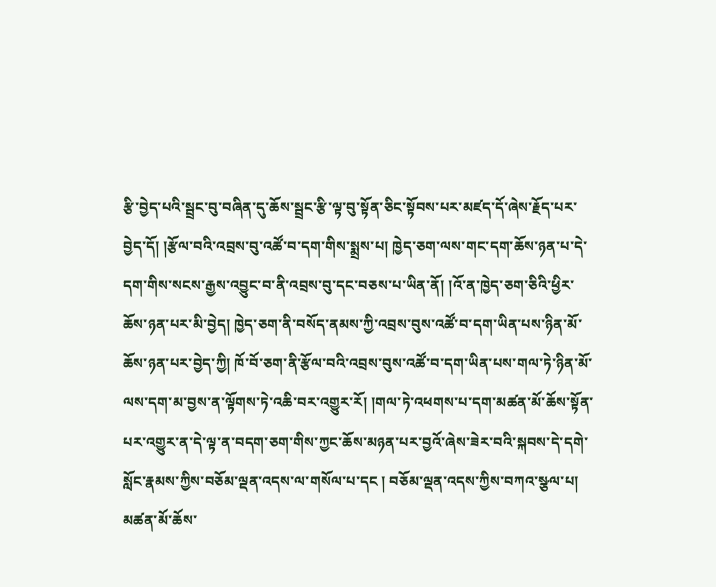རྩི་བྱེད་པའི་སྦྲང་བུ་བཞིན་དུ་ཆོས་སྦྲང་རྩི་ལྟ་བུ་སྟོན་ཅིང་སྟོབས་པར་མཛད་དོ་ཞེས་རྗོད་པར་བྱེད་དོ། །རྩོལ་བའི་འབྲས་བུ་འཚོ་བ་དག་གིས་སྨྲས་པ། ཁྱེད་ཅག་ལས་གང་དག་ཆོས་ཉན་པ་དེ་དག་གིས་སངས་རྒྱས་འབྱུང་བ་ནི་འབྲས་བུ་དང་བཅས་པ་ཡིན་ནོ། །འོ་ན་ཁྱེད་ཅག་ཅིའི་ཕྱིར་ཆོས་ཉན་པར་མི་བྱེད། ཁྱེད་ཅག་ནི་བསོད་ནམས་ཀྱི་འབྲས་བུས་འཚོ་བ་དག་ཡིན་པས་ཉིན་མོ་ཆོས་ཉན་པར་བྱེད་ཀྱི། ཁོ་བོ་ཅག་ནི་རྩོལ་བའི་འབྲས་བུས་འཚོ་བ་དག་ཡིན་པས་གལ་ཏེ་ཉིན་མོ་ལས་དག་མ་བྱས་ན་ལྟོགས་ཏེ་འཆི་བར་འགྱུར་རོ། །གལ་ཏེ་འཕགས་པ་དག་མཚན་མོ་ཆོས་སྟོན་པར་འགྱུར་ན་དེ་ལྟ་ན་བདག་ཅག་གིས་ཀྱང་ཆོས་མཉན་པར་བྱའོ་ཞེས་ཟེར་བའི་སྐབས་དེ་དགེ་སློང་རྣམས་ཀྱིས་བཅོམ་ལྡན་འདས་ལ་གསོལ་པ་དང ། བཅོམ་ལྡན་འདས་ཀྱིས་བཀའ་སྩལ་པ། མཚན་མོ་ཆོས་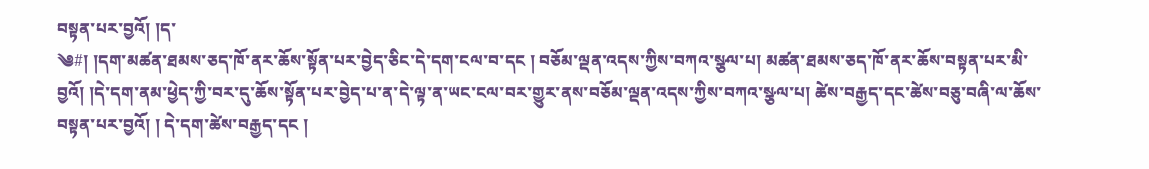བསྟན་པར་བྱའོ། །ད་
༄#། །དག་མཚན་ཐམས་ཅད་ཁོ་ནར་ཆོས་སྟོན་པར་བྱེད་ཅིང་དེ་དག་ངལ་བ་དང ། བཅོམ་ལྡན་འདས་ཀྱིས་བཀའ་སྩལ་པ། མཚན་ཐམས་ཅད་ཁོ་ནར་ཆོས་བསྟན་པར་མི་བྱའོ། །དེ་དག་ནམ་ཕྱེད་ཀྱི་བར་དུ་ཆོས་སྟོན་པར་བྱེད་པ་ན་དེ་ལྟ་ན་ཡང་ངལ་བར་གྱུར་ནས་བཅོམ་ལྡན་འདས་ཀྱིས་བཀའ་སྩལ་པ། ཚེས་བརྒྱད་དང་ཚེས་བཅུ་བཞི་ལ་ཆོས་བསྟན་པར་བྱའོ། ། དེ་དག་ཚེས་བརྒྱད་དང །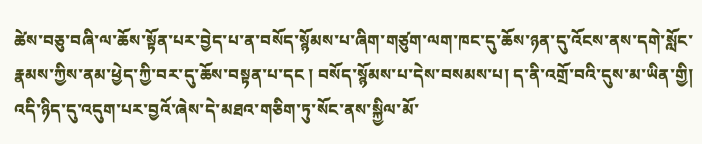ཚེས་བཅུ་བཞི་ལ་ཆོས་སྟོན་པར་བྱེད་པ་ན་བསོད་སྙོམས་པ་ཞིག་གཙུག་ལག་ཁང་དུ་ཆོས་ཉན་དུ་འོངས་ནས་དགེ་སློང་རྣམས་ཀྱིས་ནམ་ཕྱེད་ཀྱི་བར་དུ་ཆོས་བསྟན་པ་དང ། བསོད་སྙོམས་པ་དེས་བསམས་པ། ད་ནི་འགྲོ་བའི་དུས་མ་ཡིན་གྱི། འདི་ཉིད་དུ་འདུག་པར་བྱའོ་ཞེས་དེ་མཐའ་གཅིག་ཏུ་སོང་ནས་སྐྱིལ་མོ་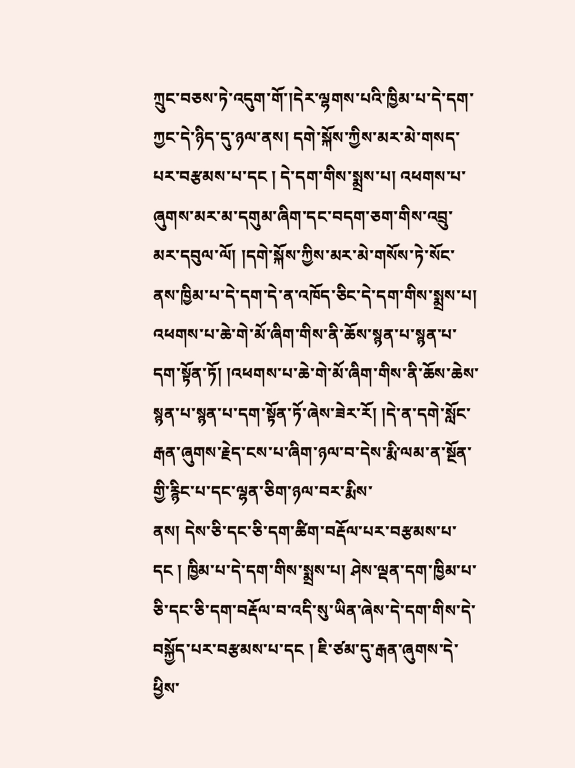ཀྲུང་བཅས་ཏེ་འདུག་གོ་།དེར་ལྷགས་པའི་ཁྱིམ་པ་དེ་དག་ཀྱང་དེ་ཉིད་དུ་ཉལ་ནས། དགེ་སྐོས་ཀྱིས་མར་མེ་གསད་པར་བརྩམས་པ་དང ། དེ་དག་གིས་སྨྲས་པ། འཕགས་པ་ཞུགས་མར་མ་དགུམ་ཞིག་དང་བདག་ཅག་གིས་འབྲུ་མར་དབུལ་ལོ། །དགེ་སྐོས་ཀྱིས་མར་མེ་གསོས་ཏེ་སོང་ནས་ཁྱིམ་པ་དེ་དག་དེ་ན་འཁོད་ཅིང་དེ་དག་གིས་སྨྲས་པ། འཕགས་པ་ཆེ་གེ་མོ་ཞིག་གིས་ནི་ཆོས་སྙན་པ་སྙན་པ་དག་སྟོན་ཏོ། །འཕགས་པ་ཆེ་གེ་མོ་ཞིག་གིས་ནི་ཆོས་ཆེས་སྙན་པ་སྙན་པ་དག་སྟོན་ཏོ་ཞེས་ཟེར་རོ། །དེ་ན་དགེ་སློང་རྒན་ཞུགས་རྗེད་ངས་པ་ཞིག་ཉལ་བ་དེས་རྨི་ལམ་ན་སྔོན་གྱི་རྙིང་པ་དང་ལྷན་ཅིག་ཉལ་བར་རྨིས་
ནས། དེས་ཅི་དང་ཅི་དག་ཚིག་བརྡོལ་པར་བརྩམས་པ་དང ། ཁྱིམ་པ་དེ་དག་གིས་སྨྲས་པ། ཤེས་ལྡན་དག་ཁྱིམ་པ་ཅི་དང་ཅི་དག་བརྡོལ་བ་འདི་སུ་ཡིན་ཞེས་དེ་དག་གིས་དེ་བསྐྱོད་པར་བརྩམས་པ་དང ། ཇི་ཙམ་དུ་རྒན་ཞུགས་དེ་ཕྱིས་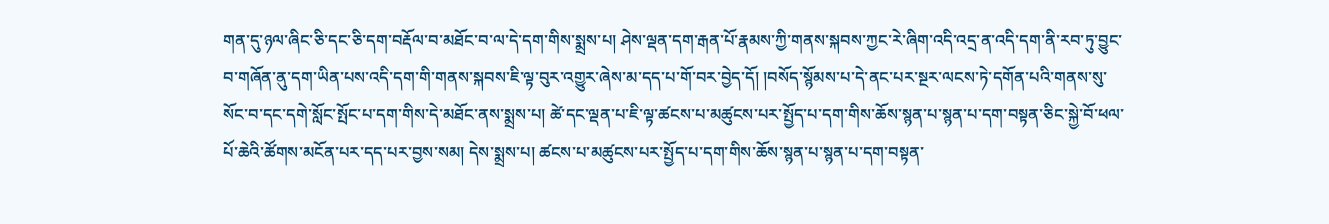གན་དུ་ཉལ་ཞིང་ཅི་དང་ཅི་དག་བརྡོལ་བ་མཐོང་བ་ལ་དེ་དག་གིས་སྨྲས་པ། ཤེས་ལྡན་དག་རྒན་པོ་རྣམས་ཀྱི་གནས་སྐབས་ཀྱང་རེ་ཞིག་འདི་འདྲ་ན་འདི་དག་ནི་རབ་ཏུ་བྱུང་བ་གཞོན་ནུ་དག་ཡིན་པས་འདི་དག་གི་གནས་སྐབས་ཇི་ལྟ་བུར་འགྱུར་ཞེས་མ་དད་པ་གོ་བར་བྱེད་དོ། །བསོད་སྙོམས་པ་དེ་ནང་པར་སྔར་ལངས་ཏེ་དགོན་པའི་གནས་སུ་སོང་བ་དང་དགེ་སློང་སྤོང་པ་དག་གིས་དེ་མཐོང་ནས་སྨྲས་པ། ཚེ་དང་ལྡན་པ་ཇི་ལྟ་ཚངས་པ་མཚུངས་པར་སྤྱོད་པ་དག་གིས་ཆོས་སྙན་པ་སྙན་པ་དག་བསྟན་ཅིང་སྐྱེ་བོ་ཕལ་པོ་ཆེའི་ཚོགས་མངོན་པར་དད་པར་བྱས་སམ། དེས་སྨྲས་པ། ཚངས་པ་མཚུངས་པར་སྤྱོད་པ་དག་གིས་ཆོས་སྙན་པ་སྙན་པ་དག་བསྟན་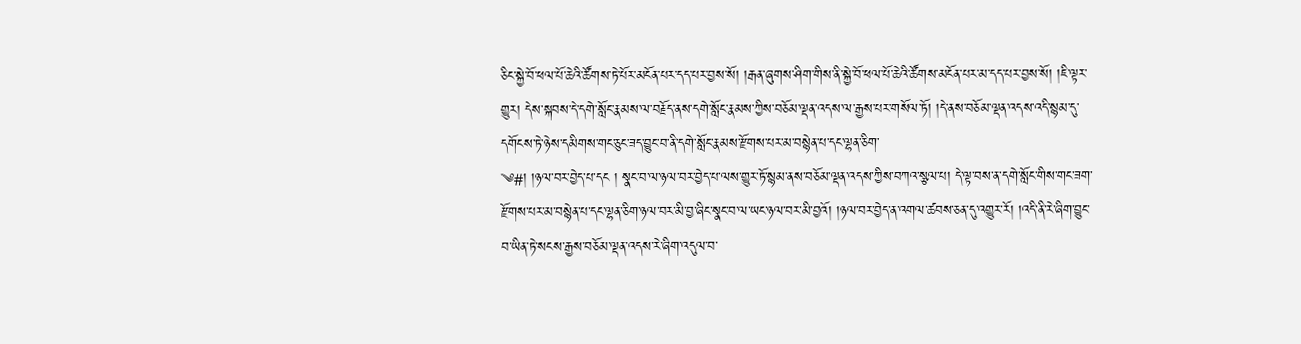ཅིང་སྐྱེ་བོ་ཕལ་པོ་ཆེའི་ཚོགས་ཏེ་པོར་མངོན་པར་དད་པར་བྱས་སོ། །རྒན་ཞུགས་ཤིག་གིས་ནི་སྐྱེ་བོ་ཕལ་པོ་ཆེའི་ཚོགས་མངོན་པར་མ་དད་པར་བྱས་སོ། །ཇི་ལྟར་གྱུར། དེས་སྐབས་དེ་དགེ་སློང་རྣམས་ལ་བརྗོད་ནས་དགེ་སློང་རྣམས་ཀྱིས་བཅོམ་ལྡན་འདས་ལ་རྒྱས་པར་གསོལ་ཏོ། །དེ་ནས་བཅོམ་ལྡན་འདས་འདི་སྙམ་དུ་དགོངས་ཏེ་ཉེས་དམིགས་གང་ཅུང་ཟད་བྱུང་བ་ནི་དགེ་སློང་རྣམས་རྫོགས་པར་མ་བསྙེན་པ་དང་ལྷན་ཅིག་
༄#། །ཉལ་བར་བྱེད་པ་དང ། སྣང་བ་ལ་ཉལ་བར་བྱེད་པ་ལས་གྱུར་ཏོ་སྙམ་ནས་བཅོམ་ལྡན་འདས་ཀྱིས་བཀའ་སྩལ་པ། དེ་ལྟ་བས་ན་དགེ་སློང་གིས་གང་ཟག་རྫོགས་པར་མ་བསྙེན་པ་དང་ལྷན་ཅིག་ཉལ་བར་མི་བྱ་ཞིང་སྣང་བ་ལ་ཡང་ཉལ་བར་མི་བྱའོ། །ཉལ་བར་བྱེད་ན་འགལ་ཚབས་ཅན་དུ་འགྱུར་རོ། །འདི་ནི་རེ་ཞིག་བྱུང་བ་ཡིན་ཏེ་སངས་རྒྱས་བཅོམ་ལྡན་འདས་རེ་ཞིག་འདུལ་བ་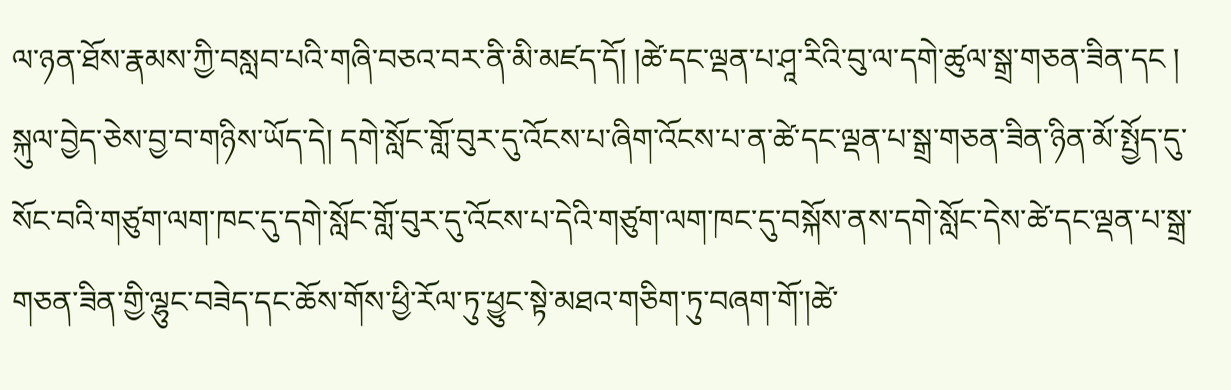ལ་ཉན་ཐོས་རྣམས་ཀྱི་བསླབ་པའི་གཞི་བཅའ་བར་ནི་མི་མཛད་དོ། །ཚེ་དང་ལྡན་པ་ཤཱ་རིའི་བུ་ལ་དགེ་ཚུལ་སྒྲ་གཅན་ཟིན་དང ། སྐུལ་བྱེད་ཅེས་བྱ་བ་གཉིས་ཡོད་དེ། དགེ་སློང་གློ་བུར་དུ་འོངས་པ་ཞིག་འོངས་པ་ན་ཚེ་དང་ལྡན་པ་སྒྲ་གཅན་ཟིན་ཉིན་མོ་སྤྱོད་དུ་སོང་བའི་གཙུག་ལག་ཁང་དུ་དགེ་སློང་གློ་བུར་དུ་འོངས་པ་དེའི་གཙུག་ལག་ཁང་དུ་བསྐོས་ནས་དགེ་སློང་དེས་ཚེ་དང་ལྡན་པ་སྒྲ་གཅན་ཟིན་གྱི་ལྷུང་བཟེད་དང་ཆོས་གོས་ཕྱི་རོལ་ཏུ་ཕྱུང་སྟེ་མཐའ་གཅིག་ཏུ་བཞག་གོ་།ཚེ་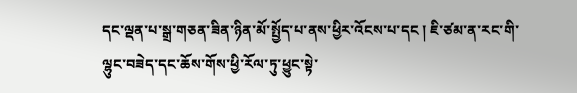དང་ལྡན་པ་སྒྲ་གཅན་ཟིན་ཉིན་མོ་སྤྱོད་པ་ནས་ཕྱིར་འོངས་པ་དང ། ཇི་ཙམ་ན་རང་གི་ལྷུང་བཟེད་དང་ཆོས་གོས་ཕྱི་རོལ་ཏུ་ཕྱུང་སྟེ་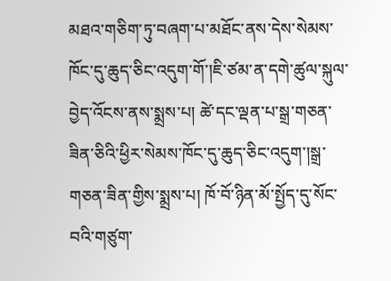མཐའ་གཅིག་ཏུ་བཞག་པ་མཐོང་ནས་དེས་སེམས་ཁོང་དུ་ཆུད་ཅིང་འདུག་གོ་།ཇི་ཙམ་ན་དགེ་ཚུལ་སྐུལ་བྱེད་འོངས་ནས་སྨྲས་པ། ཚེ་དང་ལྡན་པ་སྒྲ་གཅན་ཟིན་ཅིའི་ཕྱིར་སེམས་ཁོང་དུ་ཆུད་ཅིང་འདུག་།སྒྲ་གཅན་ཟིན་གྱིས་སྨྲས་པ། ཁོ་བོ་ཉིན་མོ་སྤྱོད་དུ་སོང་བའི་གཙུག་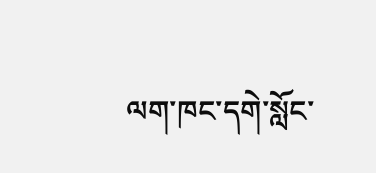ལག་ཁང་དགེ་སློང་